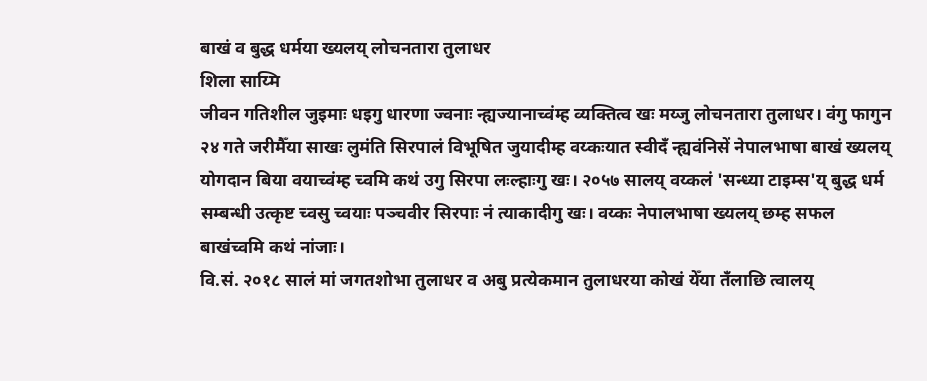बाखं व बुद्ध धर्मया ख्यलय् लोचनतारा तुलाधर
शिला साय्मि
जीवन गतिशील जुइमाः धइगु धारणा ज्वनाः न्ह्यज्यानाच्वंम्ह व्यक्तित्व खः मय्जु लोचनतारा तुलाधर। वंगु फागुन २४ गते जरीमैँया साखः लुमंति सिरपालं विभूषित जुयादीम्ह वय्कःयात स्वीदँ न्ह्यवंनिसें नेपालभाषा बाखं ख्यलय् योगदान बिया वयाच्वंम्ह च्वमि कथं उगु सिरपा लःल्हाःगु खः। २०५७ सालय् वय्कलं 'सन्ध्या टाइम्स'य् बुद्ध धर्म सम्बन्धी उत्कृष्ट च्वसु च्वयाः पञ्चवीर सिरपाः नं त्याकादीगु खः। वय्कः नेपालभाषा ख्यलय् छम्ह सफल बाखंच्वमि कथं नांजाः।
वि.सं. २०१८ सालं मां जगतशोभा तुलाधर व अबु प्रत्येकमान तुलाधरया कोखं येँया तँलाछि त्वालय्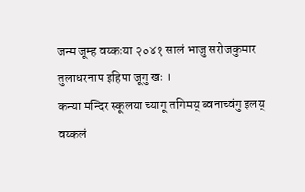जन्म जूम्ह वय्कःया २०४१ सालं भाजु सरोजकुमार तुलाधरनाप इहिपा जूगु खः ।
कन्या मन्दिर स्कूलया च्यागू तगिमय् ब्वनाच्वंगु इलय् वय्कलं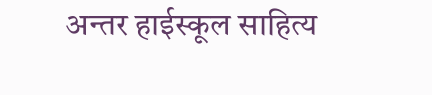अन्तर हाईस्कूल साहित्य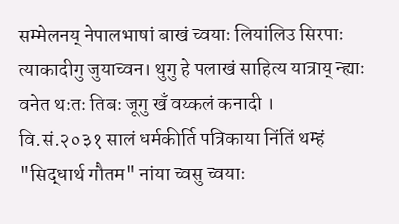सम्मेलनय् नेपालभाषां बाखं च्वयाः लियांलिउ सिरपाः त्याकादीगु जुयाच्वन। थुगु हे पलाखं साहित्य यात्राय् न्ह्याः वनेत थःतः तिबः जूगु खँ वय्कलं कनादी ।
वि.सं.२०३१ सालं धर्मकीर्ति पत्रिकाया निंतिं थम्हं "सिद्धार्थ गौतम" नांया च्वसु च्वयाः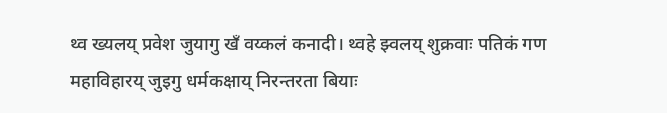थ्व ख्यलय् प्रवेश जुयागु खँ वय्कलं कनादी। थ्वहे झ्वलय् शुक्रवाः पतिकं गण महाविहारय् जुइगु धर्मकक्षाय् निरन्तरता बियाः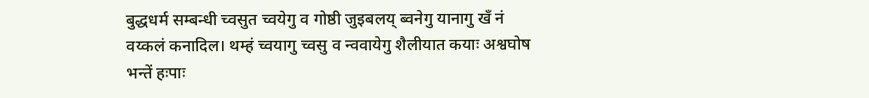बुद्धधर्म सम्बन्धी च्वसुत च्वयेगु व गोष्ठी जुइबलय् ब्वनेगु यानागु खँ नं वय्कलं कनादिल। थम्हं च्वयागु च्वसु व न्ववायेगु शैलीयात कयाः अश्वघोष भन्तें हःपाः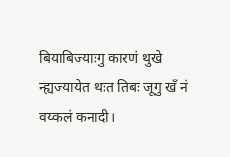बियाबिज्याःगु कारणं थुखे न्ह्यज्यायेत थःत तिबः जूगु खँ नं वय्कलं कनादी।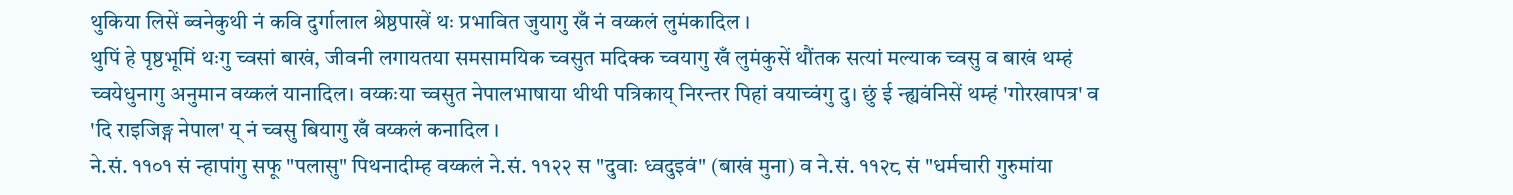थुकिया लिसें ब्वनेकुथी नं कवि दुर्गालाल श्रेष्ठपाखें थः प्रभावित जुयागु खँ नं वय्कलं लुमंकादिल ।
थुपिं हे पृष्ठभूमिं थःगु च्वसां बाखं, जीवनी लगायतया समसामयिक च्वसुत मदिक्क च्वयागु खँ लुमंकुसें थौंतक सत्यां मल्याक च्वसु व बाखं थम्हं च्वयेधुनागु अनुमान वय्कलं यानादिल। वय्कःया च्वसुत नेपालभाषाया थीथी पत्रिकाय् निरन्तर पिहां वयाच्वंगु दु। छुं ई न्ह्यवंनिसें थम्हं 'गोरखापत्र' व 'दि राइजिङ्ग नेपाल' य् नं च्वसु बियागु खँ वय्कलं कनादिल ।
ने.सं. ११०१ सं न्हापांगु सफू "पलासु" पिथनादीम्ह वय्कलं ने.सं. ११२२ स "दुवाः ध्वदुइवं" (बाखं मुना) व ने.सं. ११२८ सं "धर्मचारी गुरुमांया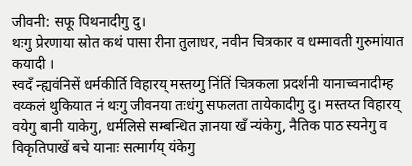जीवनी: सफू पिथनादीगु दु।
थःगु प्रेरणाया स्रोत कथं पासा रीना तुलाधर, नवीन चित्रकार व धम्मावती गुरुमांयात कयादी ।
स्वदँ न्ह्यवंनिसें धर्मकीर्ति विहारय् मस्तय्गु निंतिं चित्रकला प्रदर्शनी यानाच्वनादीम्ह वय्कलं थुकियात नं थःगु जीवनया तःधंगु सफलता तायेकादीगु दु। मस्तय्त विहारय् वयेगु बानी याकेगु, धर्मलिसे सम्बन्धित ज्ञानया खँ न्यंकेगु, नैतिक पाठ स्यनेगु व विकृतिपाखें बचे यानाः सत्मार्गय् यंकेगु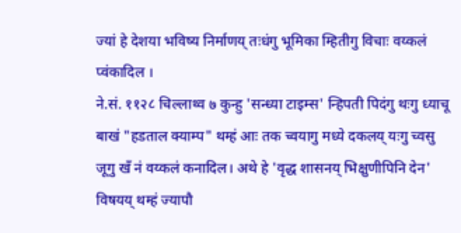ज्यां हे देशया भविष्य निर्माणय् तःधंगु भूमिका म्हितीगु विचाः वय्कलं प्वंकादिल ।
ने.सं. ११२८ चिल्लाथ्व ७ कुन्हु 'सन्ध्या टाइम्स' न्हिपती पिदंगु थःगु ध्याचू बाखं "हडताल क्याम्प" थम्हं आः तक च्वयागु मध्ये दकलय् यःगु च्वसु जूगु खँ नं वय्कलं कनादिल। अथे हे 'वृद्ध शासनय् भिक्षुणीपिनि देन' विषयय् थम्हं ज्यापौ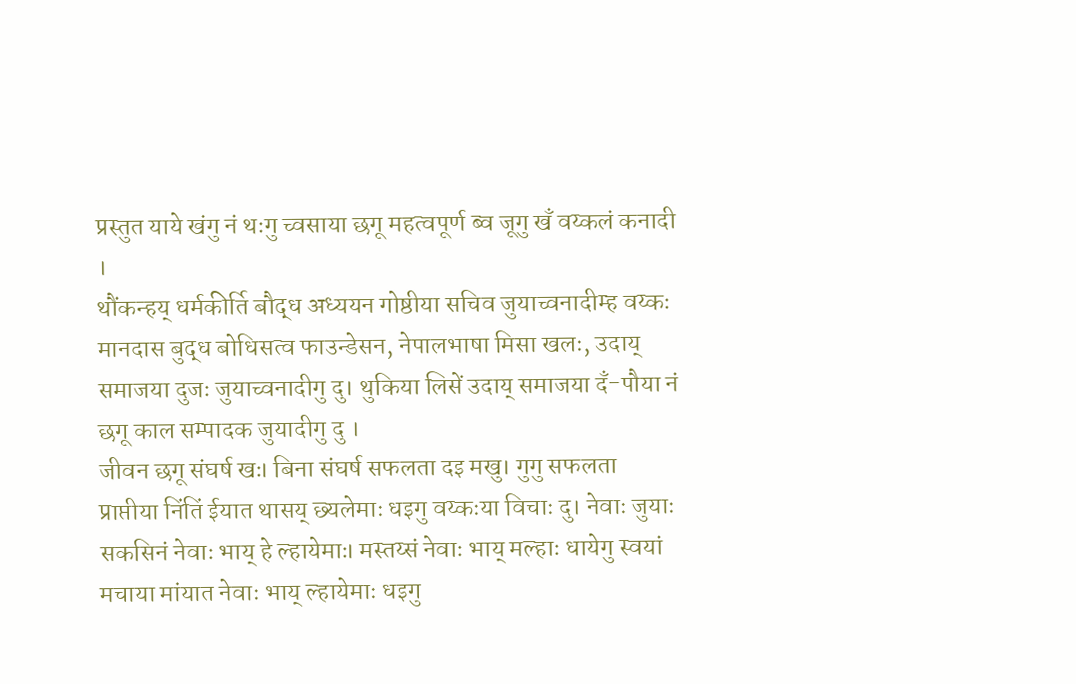प्रस्तुत याये खंगु नं थःगु च्वसाया छगू महत्वपूर्ण ब्व जूगु खँ वय्कलं कनादी ।
थौंकन्हय् धर्मकीर्ति बौद्ध अध्ययन गोष्ठीया सचिव जुयाच्वनादीम्ह वय्कः मानदास बुद्ध बोधिसत्व फाउन्डेसन, नेपालभाषा मिसा खलः, उदाय् समाजया दुजः जुयाच्वनादीगु दु। थुकिया लिसें उदाय् समाजया दँ-पौया नं छगू काल सम्पादक जुयादीगु दु ।
जीवन छगू संघर्ष खः। बिना संघर्ष सफलता दइ मखु। गुगु सफलता प्राप्तीया निंतिं ईयात थासय् छ्यलेमाः धइगु वय्कःया विचाः दु। नेवाः जुयाः सकसिनं नेवाः भाय् हे ल्हायेमाः। मस्तय्सं नेवाः भाय् मल्हाः धायेगु स्वयां मचाया मांयात नेवाः भाय् ल्हायेमाः धइगु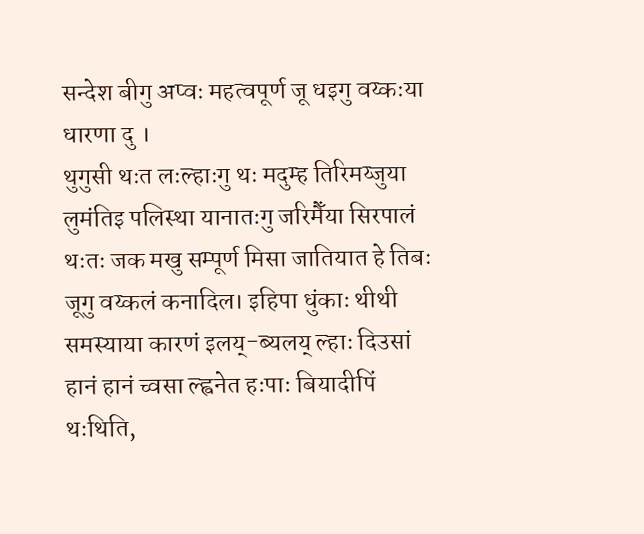सन्देश बीगु अप्वः महत्वपूर्ण जू धइगु वय्कःया धारणा दु ।
थुगुसी थःत लःल्हाःगु थः मदुम्ह तिरिमय्जुया लुमंतिइ पलिस्था यानातःगु जरिमैँया सिरपालं थःतः जक मखु सम्पूर्ण मिसा जातियात हे तिबः जूगु वय्कलं कनादिल। इहिपा धुंकाः थीथी समस्याया कारणं इलय्-ब्यलय् ल्हाः दिउसां हानं हानं च्वसा ल्ह्वनेत हःपाः बियादीपिं थःथिति,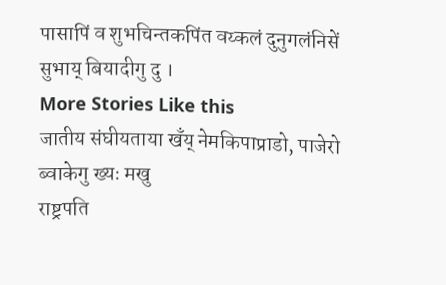पासापिं व शुभचिन्तकपिंत वय्कलं दुनुगलंनिसें सुभाय् बियादीगु दु ।
More Stories Like this
जातीय संघीयताया खँय् नेमकिपाप्राडो, पाजेरो ब्वाकेगु ख्यः मखु
राष्ट्रपति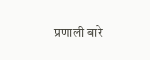प्रणाली बारे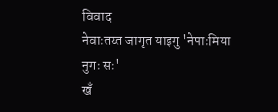विवाद
नेवाःतय्त जागृत याइगु 'नेपाःमिया नुगः सः'
खँ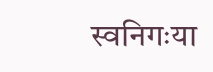स्वनिगःया